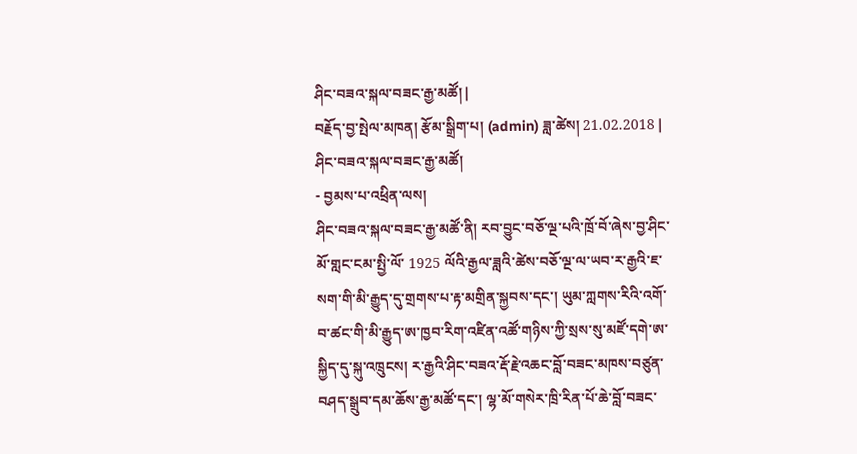ཤིང་བཟའ་སྐལ་བཟང་རྒྱ་མཚོ། |
བརྗོད་བྱ་སྤེལ་མཁན། རྩོམ་སྒྲིག་པ། (admin) ཟླ་ཚེས། 21.02.2018 |
ཤིང་བཟའ་སྐལ་བཟང་རྒྱ་མཚོ།
- བྱམས་པ་འཕྲིན་ལས།
ཤིང་བཟའ་སྐལ་བཟང་རྒྱ་མཚོ་ནི། རབ་བྱུང་བཅོ་ལྔ་པའི་ཁྲོ་བོ་ཞེས་བྱ་ཤིང་མོ་གླང་ངམ་སྤྱི་ལོ་ 1925 ལོའི་རྒྱལ་ཟླའི་ཚེས་བཅོ་ལྔ་ལ་ཡབ་ར་རྒྱའི་ཇ་སག་གི་མི་རྒྱུད་དུ་གྲགས་པ་རྟ་མགྲིན་སྐྱབས་དང་། ཡུམ་ཀླགས་རིའི་འགོ་བ་ཚང་གི་མི་རྒྱུད་ཨ་ཁྱབ་རིག་འཛིན་འཚོ་གཉིས་ཀྱི་སྲས་སུ་མཛོ་དགེ་ཨ་སྐྱིད་དུ་སྐུ་འཁྲུངས། ར་རྒྱའི་ཤིང་བཟའ་རྡོ་རྗེ་འཆང་བློ་བཟང་མཁས་བཙུན་བཤད་སྒྲུབ་དམ་ཆོས་རྒྱ་མཚོ་དང་། ལྷ་མོ་གསེར་ཁྲི་རིན་པོ་ཆེ་བློ་བཟང་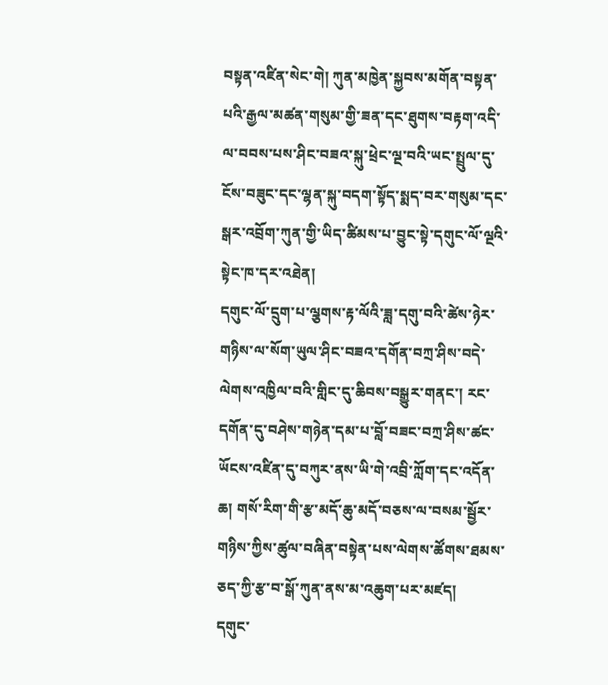བསྟན་འཛིན་སེང་གེ། ཀུན་མཁྱེན་སྐྱབས་མགོན་བསྟན་པའི་རྒྱལ་མཚན་གསུམ་གྱི་ཟན་དང་ཐུགས་བརྟག་འདི་ལ་བབས་པས་ཤིང་བཟའ་སྐུ་ཕྲེང་ལྔ་བའི་ཡང་སྤྲུལ་དུ་ངོས་བཟུང་དང་ལྷན་སྐུ་བདག་སྟོད་སྨད་བར་གསུམ་དང་སྒར་འབྲོག་ཀུན་གྱི་ཡིད་ཚིམས་པ་བྱུང་སྟེ་དགུང་ལོ་ལྔའི་སྟེང་ཁ་དར་འཐེན།
དགུང་ལོ་དྲུག་པ་ལྕགས་རྟ་ལོའི་ཟླ་དགུ་བའི་ཚེས་ཉེར་གཉིས་ལ་སོག་ཡུལ་ཤིང་བཟའ་དགོན་བཀྲ་ཤིས་བདེ་ལེགས་འཁྱིལ་བའི་གླིང་དུ་ཆིབས་བསྒྱུར་གནང་། རང་དགོན་དུ་བཤེས་གཉེན་དམ་པ་བློ་བཟང་བཀྲ་ཤིས་ཚང་ཡོངས་འཛིན་དུ་བཀུར་ནས་ཡི་གེ་འབྲི་ཀློག་དང་འདོན་ཆ། གསོ་རིག་གི་རྩ་མདོ་ཆུ་མདོ་བཅས་ལ་བསམ་སྦྱོར་གཉིས་ཀྱིས་ཚུལ་བཞིན་བསྟེན་པས་ལེགས་ཚོགས་ཐམས་ཅད་ཀྱི་རྩ་བ་སྒོ་ཀུན་ནས་མ་འཆུག་པར་མཛད།
དགུང་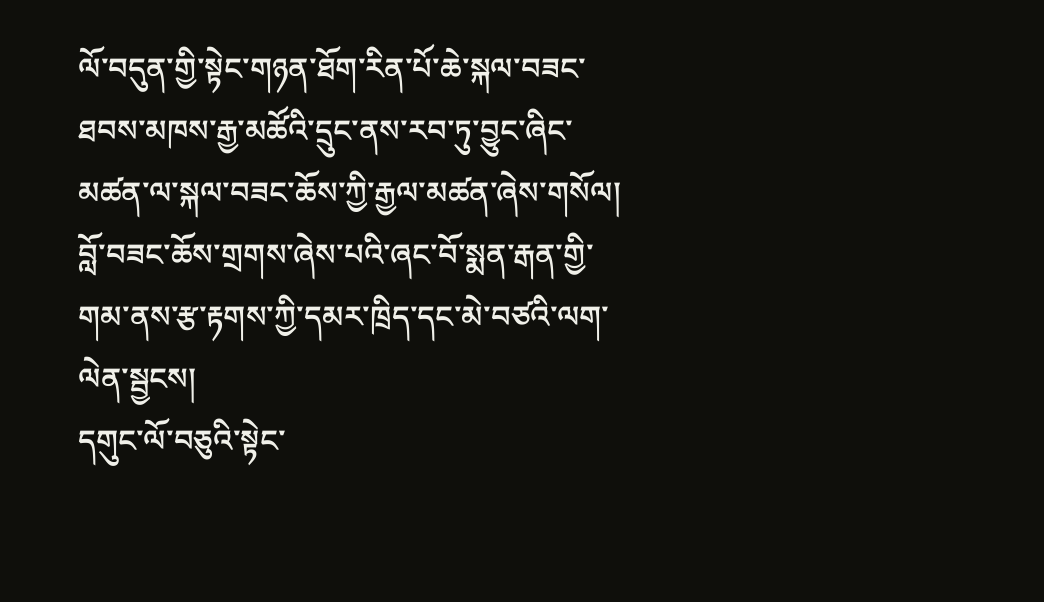ལོ་བདུན་གྱི་སྟེང་གཉན་ཐོག་རིན་པོ་ཆེ་སྐལ་བཟང་ཐབས་མཁས་རྒྱ་མཚོའི་དྲུང་ནས་རབ་ཏུ་བྱུང་ཞིང་མཚན་ལ་སྐལ་བཟང་ཆོས་ཀྱི་རྒྱལ་མཚན་ཞེས་གསོལ། བློ་བཟང་ཆོས་གྲགས་ཞེས་པའི་ཞང་བོ་སྨན་རྒན་གྱི་གམ་ནས་རྩ་རྟགས་ཀྱི་དམར་ཁྲིད་དང་མེ་བཙའི་ལག་ལེན་སྦྱངས།
དགུང་ལོ་བཅུའི་སྟེང་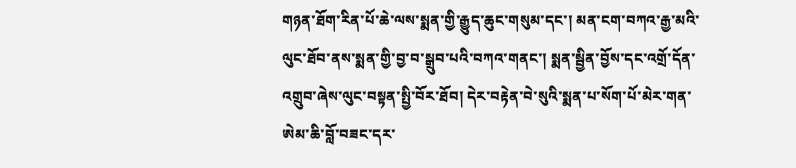གཉན་ཐོག་རིན་པོ་ཆེ་ལས་སྨན་གྱི་རྒྱུད་ཆུང་གསུམ་དང་། མན་ངག་བཀའ་རྒྱ་མའི་ལུང་ཐོབ་ནས་སྨན་གྱི་བྱ་བ་སྒྲུབ་པའི་བཀའ་གནང་། སྨན་སྦྱིན་བྱོས་དང་འགྲོ་དོན་འགྲུབ་ཞེས་ལུང་བསྟན་སྤྱི་བོར་ཐོབ། དེར་བརྟེན་བེ་སུའི་སྨན་པ་སོག་པོ་མེར་གན་ཨེམ་ཆི་བློ་བཟང་དར་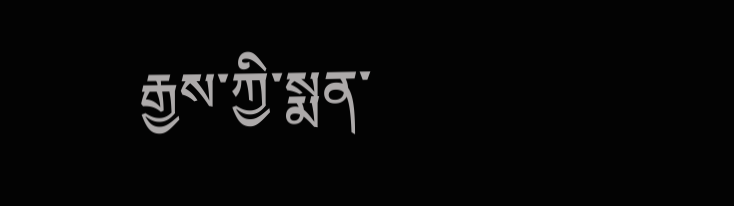རྒྱས་ཀྱི་སྨན་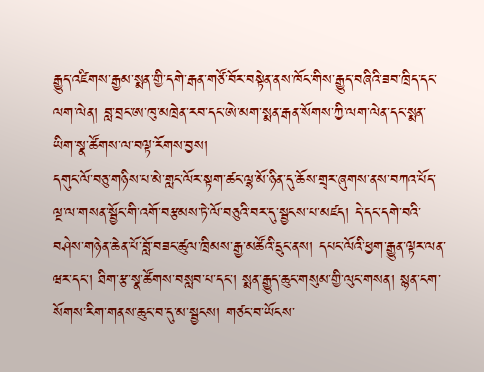རྒྱུད་འཛིགས་རྒྱམ་སྨན་གྱི་དགེ་རྒན་གཙོ་བོར་བསྟེན་ནས་ཁོང་གིས་རྒྱུད་བཞིའི་ཟབ་ཁྲིད་དང་ལག་ལེན། བླ་བྲང་ཨ་ཁུ་མཁྲེན་རབ་དང་ཨེ་མག་སྨན་རྒན་སོགས་ཀྱི་ལག་ལེན་དང་སྨན་ཡིག་སྣ་ཚོགས་ལ་བལྟ་རོགས་བྱས།
དགུང་ལོ་བཅུ་གཉིས་པ་མེ་གླང་ལོར་སྟག་ཚང་ལྷ་མོ་ཉིན་དུ་ཆོས་གྲྭར་ཞུགས་ནས་བཀའ་པོད་ལྔ་ལ་གསན་སྦྱོང་གི་འགོ་བརྩམས་ཏེ་ལོ་བཅུའི་བར་དུ་སྦྱངས་པ་མཛད། དེ་དང་དགེ་བའི་བཤེས་གཉེན་ཆེན་པོ་བློ་བཟང་ཚུལ་ཁྲིམས་རྒྱ་མཚོའི་དྲུང་ནས། དཔང་ལོའི་ཕྱག་རྒྱུན་ལྟར་ལན་ཝར་དང་། ཐིག་རྩ་སྣ་ཚོགས་བསླབ་པ་དང་། སྨན་རྒྱུད་ཆུང་གསུམ་གྱི་ལུང་གསན། སྙན་ངག་སོགས་རིག་གནས་ཆུང་བ་དུ་མ་སྦྱངས། གཙང་བ་ཡོངས་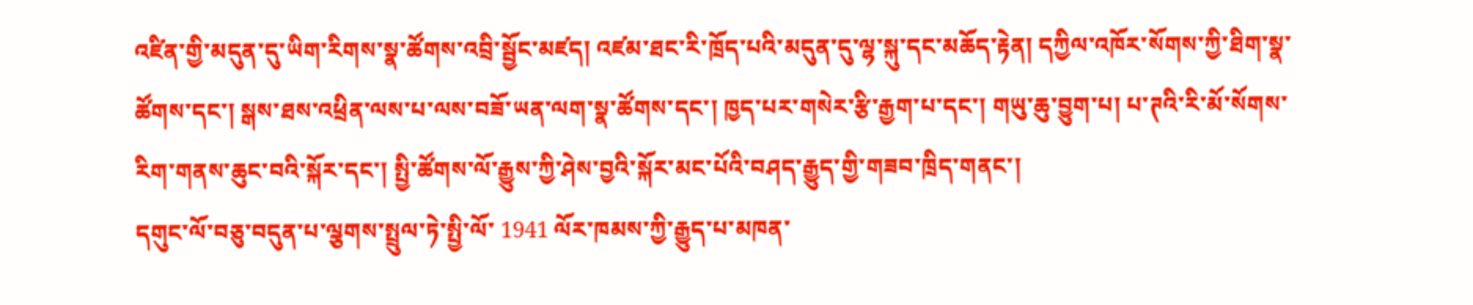འཛིན་གྱི་མདུན་དུ་ཡིག་རིགས་སྣ་ཚོགས་འབྲི་སྦྱོང་མཛད། འཛམ་ཐང་རི་ཁྲོད་པའི་མདུན་དུ་ལྷ་སྐུ་དང་མཆོད་རྟེན། དཀྱིལ་འཁོར་སོགས་ཀྱི་ཐིག་སྣ་ཚོགས་དང་། སྒས་ཐས་འཕྲིན་ལས་པ་ལས་བཟོ་ཡན་ལག་སྣ་ཚོགས་དང་། ཁྱད་པར་གསེར་རྩི་རྒྱག་པ་དང་། གཡུ་ཆུ་བྱུག་པ། པ་ཊའི་རི་མོ་སོགས་རིག་གནས་ཆུང་བའི་སྐོར་དང་། སྤྱི་ཚོགས་ལོ་རྒྱུས་ཀྱི་ཤེས་བྱའི་སྐོར་མང་པོའི་བཤད་རྒྱུད་གྱི་གཟབ་ཁྲིད་གནང་།
དགུང་ལོ་བཅུ་བདུན་པ་ལྕགས་སྤྲུལ་ཏེ་སྤྱི་ལོ་ 1941 ལོར་ཁམས་ཀྱི་རྒྱུད་པ་མཁན་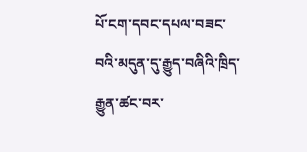པོ་ངག་དབང་དཔལ་བཟང་བའི་མདུན་དུ་རྒྱུད་བཞིའི་ཁྲིད་རྒྱུན་ཚང་བར་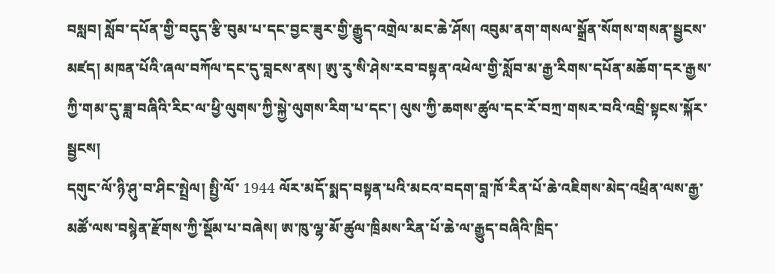བསླབ། སློབ་དཔོན་གྱི་བདུད་རྩི་བུམ་པ་དང་བྱང་ཟུར་གྱི་རྒྱུད་འགྲེལ་མང་ཆེ་ཤོས། འབུམ་ནག་གསལ་སྒྲོན་སོགས་གསན་སྦྱངས་མཛད། མཁན་པོའི་ཞལ་བཀོལ་དང་དུ་བླངས་ནས། ཨུ་རུ་སི་ཤེས་རབ་བསྟན་འཕེལ་གྱི་སློབ་མ་རྒྱ་རིགས་དཔོན་མཆོག་དར་རྒྱས་ཀྱི་གམ་དུ་ཟླ་བཞིའི་རིང་ལ་ཕྱི་ལུགས་ཀྱི་སྐྱེ་ལུགས་རིག་པ་དང་། ལུས་ཀྱི་ཆགས་ཚུལ་དང་རོ་བཀྲ་གསར་བའི་འབྲི་སྟངས་སྐོར་སྦྱངས།
དགུང་ལོ་ཉི་ཤུ་བ་ཤིང་སྤྲེལ། སྤྱི་ལོ་ 1944 ལོར་མདོ་སྨད་བསྟན་པའི་མངའ་བདག་བླ་ཁོ་རིན་པོ་ཆེ་འཇིགས་མེད་འཕྲིན་ལས་རྒྱ་མཚོ་ལས་བསྙེན་རྫོགས་ཀྱི་སྡོམ་པ་བཞེས། ཨ་ཁུ་ལྷ་མོ་ཚུལ་ཁྲིམས་རིན་པོ་ཆེ་ལ་རྒྱུད་བཞིའི་ཁྲིད་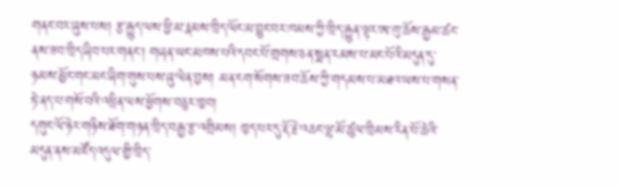གནང་བར་ཞུས་པས། རྩ་རྒྱུད་ལས་ཕྱི་མ་རྣམས་ཁྲིད་ལོང་མ་བྱུང་བར་ཁམས་ཀྱི་ཁྲིད་རྒྱུན་ལྟར་ཨ་ཁུ་ཆོས་རྒྱམ་ཚང་ནས་ཟབ་ཁྲིད་ཞིབ་པར་གནང་། གཞན་ཡང་མཁས་པའི་དབང་པོ་གྲགས་ཅན་སྨན་རམས་པ་མང་པོའི་མདུན་དུ་ཉམས་མྱོང་གང་མང་ཞིག་གུས་པས་ཞུ་ལེན་བྱས། མན་ངག་སོགས་ཟབ་ཆོས་ཀྱི་གདམས་པ་མཐའ་ཡས་པ་གསན་ཏེ་ནད་པ་གསོ་བའི་འཕྲིན་ལས་ཕྱོགས་བཅུར་ཁྱབ།
དགུང་ལོ་ཉེར་གཉིས་ཐོག་གཉན་ཁྲིད་བརྒྱ་རྩ་འགྲིམས། ཁྱད་པར་དུ་རྡོ་རྗེ་འཆང་ལྷ་མོ་ཚུལ་ཁྲིམས་རིན་པོ་ཆེའི་མདུན་ནས་མཛོད་འདུལ་གྱི་ཁྲིད་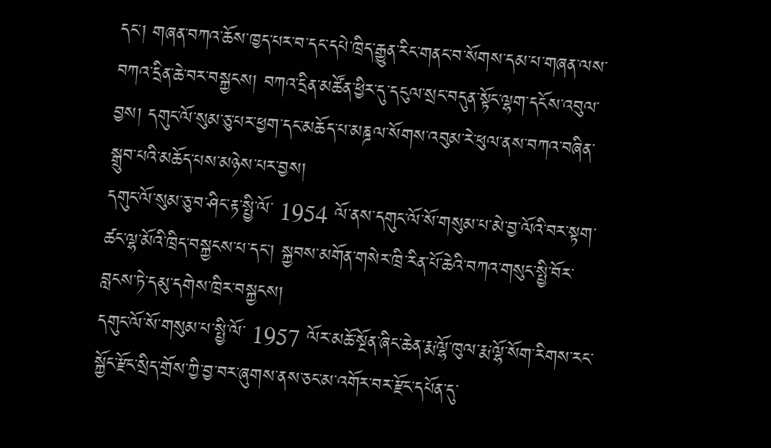དང་། གཞན་བཀའ་ཆོས་ཁྱད་པར་བ་དང་དཔེ་ཁྲིད་རྒྱུན་རིང་གནང་བ་སོགས་དམ་པ་གཞན་ལས་བཀའ་དྲིན་ཆེ་བར་བསྐྱངས། བཀའ་དྲིན་མཚོན་ཕྱིར་དུ་དངུལ་སྲང་བདུན་སྟོང་ལྷག་དངོས་འབུལ་བྱས། དགུང་ལོ་སུམ་ཅུ་པར་ཕྱག་དང་མཆོད་པ་མཎྜལ་སོགས་འབུམ་རེ་ཕུལ་ནས་བཀའ་བཞིན་སྒྲུབ་པའི་མཆོད་པས་མཉེས་པར་བྱས།
དགུང་ལོ་སུམ་ཅུ་བ་ཤིང་རྟ་སྤྱི་ལོ་ 1954 ལོ་ནས་དགུང་ལོ་སོ་གསུམ་པ་མེ་བྱ་ལོའི་བར་སྟག་ཚང་ལྷ་མོའི་ཁྲིད་བསྐྱངས་པ་དང་། སྐྱབས་མགོན་གསེར་ཁྲི་རིན་པོ་ཆེའི་བཀའ་གསུང་སྤྱི་བོར་བླངས་ཏེ་དམུ་དགེས་ཁྲིར་བསྐྱངས།
དགུང་ལོ་སོ་གསུམ་པ་སྤྱི་ལོ་ 1957 ལོར་མཆོ་སྔོན་ཞིང་ཆེན་རྨ་ལྷོ་ཁུལ་རྨ་ལྷོ་སོག་རིགས་རང་སྐྱོང་རྫོང་སྲིད་གྲོས་ཀྱི་བྱ་བར་ཞུགས་ནས་ཅང་མ་འགོར་བར་རྫོང་དཔོན་དུ་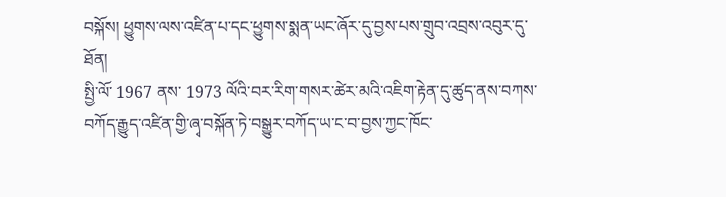བསྐོས། ཕྱུགས་ལས་འཛིན་པ་དང་ཕྱུགས་སྨན་ཡང་ཞོར་དུ་བྱས་པས་གྲུབ་འབྲས་འབུར་དུ་ཐོན།
སྤྱི་ལོ་ 1967 ནས་ 1973 ལོའི་བར་རིག་གསར་ཚེར་མའི་འཇིག་རྟེན་དུ་ཚུད་ནས་བཀས་བཀོད་རྒྱུད་འཛིན་གྱི་ཞྭ་བསྐོན་ཏེ་བསྒྱུར་བཀོད་ཡ་ང་བ་བྱས་ཀྱང་ཁོང་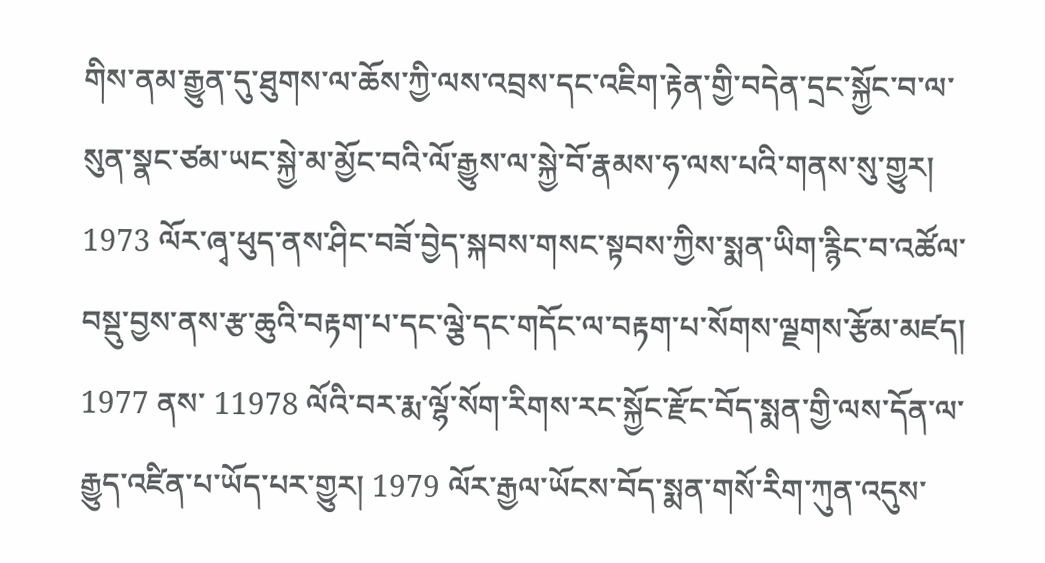གིས་ནམ་རྒྱུན་དུ་ཐུགས་ལ་ཆོས་ཀྱི་ལས་འབྲས་དང་འཇིག་རྟེན་གྱི་བདེན་དྲང་སྐྱོང་བ་ལ་སུན་སྣང་ཙམ་ཡང་སྐྱེ་མ་མྱོང་བའི་ལོ་རྒྱུས་ལ་སྐྱེ་བོ་རྣམས་ཧ་ལས་པའི་གནས་སུ་གྱུར། 1973 ལོར་ཞྭ་ཕུད་ནས་ཤིང་བཟོ་བྱེད་སྐབས་གསང་སྟབས་ཀྱིས་སྨན་ཡིག་རྙིང་བ་འཚོལ་བསྡུ་བྱས་ནས་རྩ་ཆུའི་བརྟག་པ་དང་ལྕེ་དང་གདོང་ལ་བརྟག་པ་སོགས་ལྗགས་རྩོམ་མཛད། 1977 ནས་ 11978 ལོའི་བར་རྨ་ལྷོ་སོག་རིགས་རང་སྐྱོང་རྫོང་བོད་སྨན་གྱི་ལས་དོན་ལ་རྒྱུད་འཛིན་པ་ཡོད་པར་གྱུར། 1979 ལོར་རྒྱལ་ཡོངས་བོད་སྨན་གསོ་རིག་ཀུན་འདུས་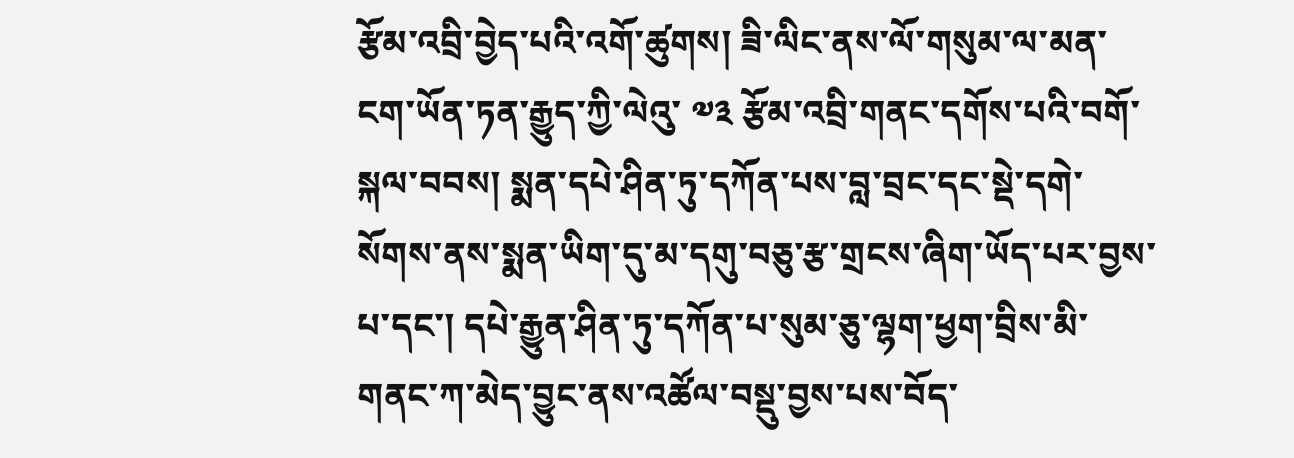རྩོམ་འབྲི་བྱེད་པའི་འགོ་ཚུགས། ཟི་ལིང་ནས་ལོ་གསུམ་ལ་མན་ངག་ཡོན་ཏན་རྒྱུད་ཀྱི་ལེའུ་ ༧༣ རྩོམ་འབྲི་གནང་དགོས་པའི་བགོ་སྐལ་བབས། སྨན་དཔེ་ཤིན་ཏུ་དཀོན་པས་བླ་བྲང་དང་སྡེ་དགེ་སོགས་ནས་སྨན་ཡིག་དུ་མ་དགུ་བཅུ་རྩ་གྲངས་ཞིག་ཡོད་པར་བྱས་པ་དང་། དཔེ་རྒྱུན་ཤིན་ཏུ་དཀོན་པ་སུམ་ཅུ་ལྷག་ཕྱག་བྲིས་མི་གནང་ཀ་མེད་བྱུང་ནས་འཚོལ་བསྡུ་བྱས་པས་བོད་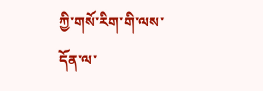ཀྱི་གསོ་རིག་གི་ལས་དོན་ལ་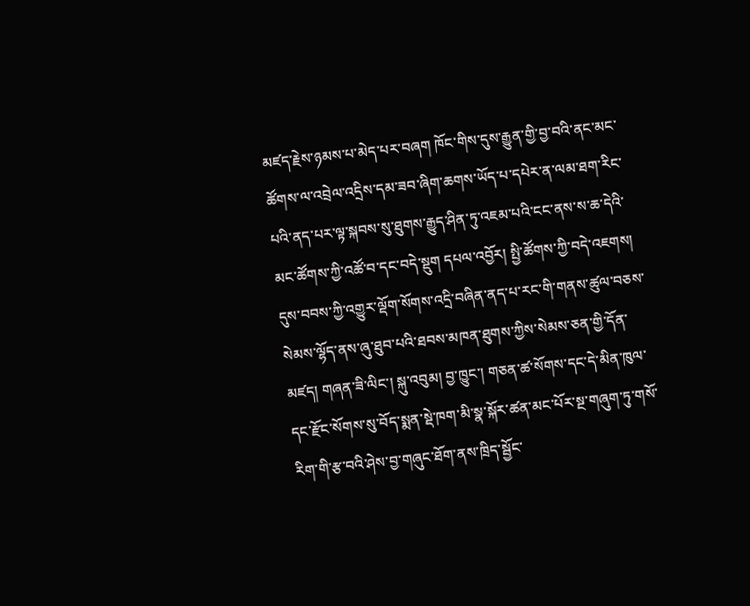མཛད་རྗེས་ཉམས་པ་མེད་པར་བཞག ཁོང་གིས་དུས་རྒྱུན་གྱི་བྱ་བའི་ནང་མང་ཚོགས་ལ་འབྲེལ་འདྲིས་དམ་ཟབ་ཞིག་ཆགས་ཡོད་པ་དཔེར་ན་ལམ་ཐག་རིང་པའི་ནད་པར་ལྟ་སྐབས་སུ་ཐུགས་རྒྱུད་ཤིན་ཏུ་འཇམ་པའི་ངང་ནས་ས་ཆ་དེའི་མང་ཚོགས་ཀྱི་འཚོ་བ་དང་བདེ་སྡུག དཔལ་འབྱོར། སྤྱི་ཚོགས་ཀྱི་བདེ་འཇགས། དུས་བབས་ཀྱི་འགྱུར་ལྡོག་སོགས་འདྲི་བཞིན་ནད་པ་རང་གི་གནས་ཚུལ་བཅས་སེམས་ལྷོད་ནས་ཞུ་ཐུབ་པའི་ཐབས་མཁན་ཐུགས་ཀྱིས་སེམས་ཅན་གྱི་དོན་མཛད། གཞན་ཟི་ལིང་། སྐུ་འབུམ། བྱ་ཁྱུང་། གཅན་ཚ་སོགས་དང་དེ་མིན་ཁུལ་དང་རྫོང་སོགས་སུ་བོད་སྨན་སྡེ་ཁག་མི་སྣ་སྐོར་ཚན་མང་པོར་སྔ་གཞུག་ཏུ་གསོ་རིག་གི་རྩ་བའི་ཤེས་བྱ་གཞུང་ཐོག་ནས་ཁྲིད་སྦྱོང་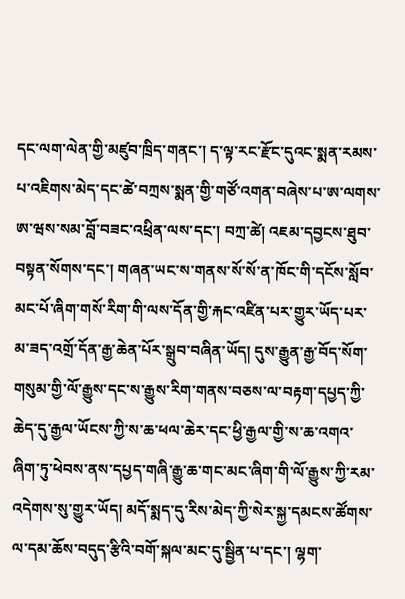དང་ལག་ལེན་གྱི་མཛུབ་ཁྲིད་གནང་། ད་ལྟ་རང་རྫོང་དུའང་སྨན་རམས་པ་འཇིགས་མེད་དང་ཚེ་བཀྲས་སྨན་གྱི་གཙོ་འགན་བཞེས་པ་ཨ་ལགས་ཨ་ཝས་སམ་བློ་བཟང་འཕྲིན་ལས་དང་། བཀྲ་ཚེ། འཇམ་དབྱངས་ཐུབ་བསྟན་སོགས་དང་། གཞན་ཡང་ས་གནས་སོ་སོ་ན་ཁོང་གི་དངོས་སློབ་མང་པོ་ཞིག་གསོ་རིག་གི་ལས་དོན་གྱི་རྐང་འཛིན་པར་གྱུར་ཡོད་པར་མ་ཟད་འགྲོ་དོན་རྒྱ་ཆེན་པོར་སྒྲུབ་བཞིན་ཡོད། དུས་རྒྱུན་རྒྱ་བོད་སོག་གསུམ་གྱི་ལོ་རྒྱུས་དང་ས་རྒྱུས་རིག་གནས་བཅས་ལ་བརྟག་དཔྱད་ཀྱི་ཆེད་དུ་རྒྱལ་ཡོངས་ཀྱི་ས་ཆ་ཕལ་ཆེར་དང་ཕྱི་རྒྱལ་གྱི་ས་ཆ་འགའ་ཞིག་ཏུ་ཕེབས་ནས་དཔྱད་གཞི་རྒྱུ་ཆ་གང་མང་ཞིག་གི་ལོ་རྒྱུས་ཀྱི་རམ་འདེགས་སུ་གྱུར་ཡོད། མདོ་སྨད་དུ་རིས་མེད་ཀྱི་སེར་སྐྱ་དམངས་ཚོགས་ལ་དམ་ཆོས་བདུད་རྩིའི་བགོ་སྐལ་མང་དུ་སྦྱིན་པ་དང་། ལྷག་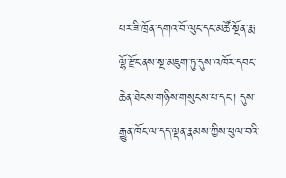པར་ཟི་ཁྲོན་དགའ་བོ་ལུང་དང་མཚོ་སྔོན་རྨ་ལྷོ་རྫོང་ནས་སྔ་མཇུག་ཏུ་དུས་འཁོར་དབང་ཆེན་ཐེངས་གཉིས་གསུངས་པ་དང་། དུས་རྒྱུན་ཁོང་ལ་དད་ལྡན་རྣམས་ཀྱིས་ཕུལ་བའི་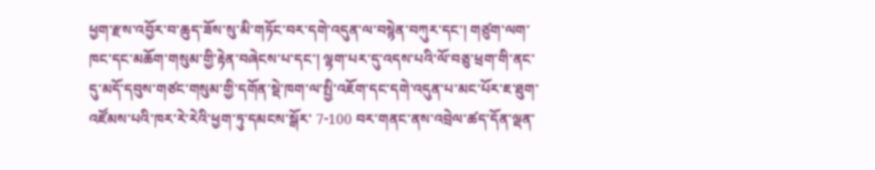ཕྱག་རྫས་འབྱོར་བ་ཆུད་ཟོས་སུ་མི་གཏོང་བར་དགེ་འདུན་ལ་བསྙེན་བཀུར་དང་། གཙུག་ལག་ཁང་དང་མཆོག་གསུམ་གྱི་རྟེན་བཞེངས་པ་དང་། ལྷག་པར་དུ་འདས་པའི་ལོ་བཅུ་ཕྲག་གི་ནང་དུ་མདོ་དབུས་གཙང་གསུམ་གྱི་དགོན་སྡེ་ཁག་ལ་སྤྱི་འཇོག་དང་དགེ་འདུན་པ་མང་པོར་ཇ་ཐུག་འཛོམས་པའི་ཁར་རེ་རེའི་ཕྱག་ཏུ་དམངས་སྒོར་ 7-100 བར་གནང་ནས་འབྲེལ་ཚད་དོན་ལྡན་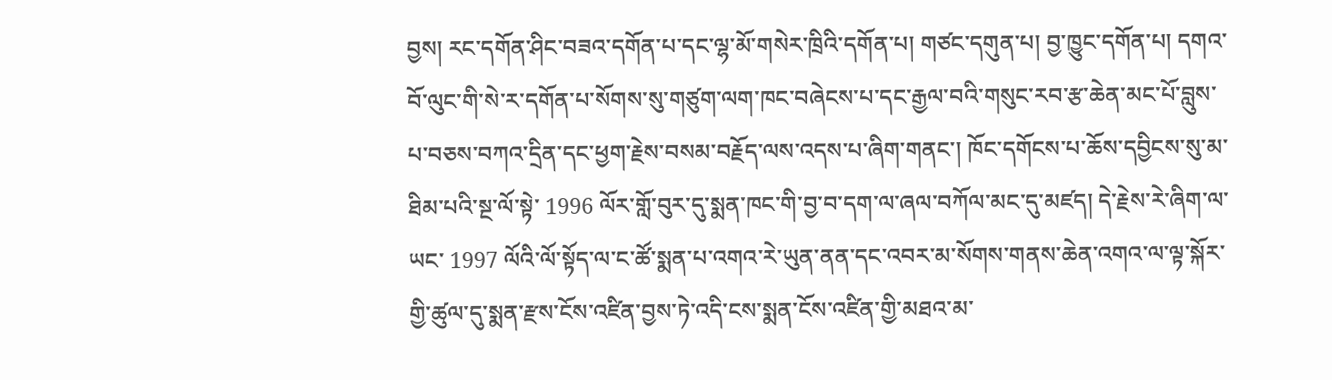བྱས། རང་དགོན་ཤིང་བཟའ་དགོན་པ་དང་ལྷ་མོ་གསེར་ཁྲིའི་དགོན་པ། གཙང་དགུན་པ། བྱ་ཁྱུང་དགོན་པ། དགའ་བོ་ལུང་གི་སེ་ར་དགོན་པ་སོགས་སུ་གཙུག་ལག་ཁང་བཞེངས་པ་དང་རྒྱལ་བའི་གསུང་རབ་རྩ་ཆེན་མང་པོ་བླུས་པ་བཅས་བཀའ་དྲིན་དང་ཕྱག་རྗེས་བསམ་བརྗོད་ལས་འདས་པ་ཞིག་གནང་། ཁོང་དགོངས་པ་ཆོས་དབྱིངས་སུ་མ་ཐིམ་པའི་སྔ་ལོ་སྟེ་ 1996 ལོར་གློ་བུར་དུ་སྨན་ཁང་གི་བྱ་བ་དག་ལ་ཞལ་བཀོལ་མང་དུ་མཛད། དེ་རྗེས་རེ་ཞིག་ལ་ཡང་ 1997 ལོའི་ལོ་སྟོད་ལ་ང་ཚོ་སྨན་པ་འགའ་རེ་ཡུན་ནན་དང་འབར་མ་སོགས་གནས་ཆེན་འགའ་ལ་ལྟ་སྐོར་གྱི་ཚུལ་དུ་སྨན་རྫས་ངོས་འཛིན་བྱས་ཏེ་འདི་ངས་སྨན་ངོས་འཛིན་གྱི་མཐའ་མ་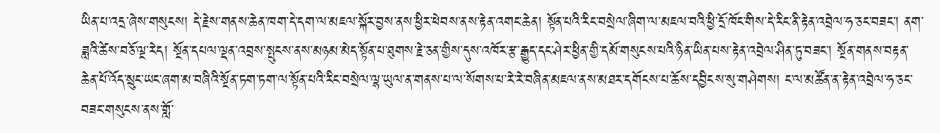ཡིན་པ་འདྲ་ཞེས་གསུངས། དེ་རྗེས་གནས་ཆེན་ཁག་དེ་དག་ལ་མཇལ་སྐོར་བྱས་ནས་ཕྱིར་ཕེབས་ནས་རྟེན་འགང་ཆེན། སྟོན་པའི་རིང་བསྲེལ་ཞིག་ལ་མཇལ་བའི་ཕྱི་དྲོ་ཁོང་གིས་དེ་རིང་ནི་རྟེན་འབྲེལ་ཧ་ཅང་བཟང་། ནག་ཟླའི་ཚེས་བཅོ་ལྔ་རེད། སྔོན་དཔལ་ལྡན་འབྲས་སྤུངས་ནས་མཉམ་མེད་སྟོན་པ་ཐུགས་རྗེ་ཅན་གྱིས་དུས་འཁོར་རྩ་རྒྱུད་དང་ཤེར་ཕྱིན་གྱི་དམོ་གསུངས་པའི་ཉིན་ཡིན་པས་རྟེན་འབྲེལ་ཤིན་ཏུ་བཟང་། སྔོན་གནས་བརྟན་ཆེན་པོ་འོད་སྲུང་ཡང་ཞག་མ་བཞིའི་སྔོན་ཏག་ཏག་ལ་སྟོན་པའི་རིང་བསྲེལ་ལྷ་ཡུལ་ན་གནས་པ་ལ་སོགས་པ་རེ་རེ་བཞིན་མཇལ་ནས་མཐར་དགོངས་པ་ཆོས་དབྱིངས་སུ་གཤེགས། ང་ལ་མཚོན་ན་རྟེན་འབྲེལ་ཧ་ཅང་བཟང་གསུངས་ནས་གློ་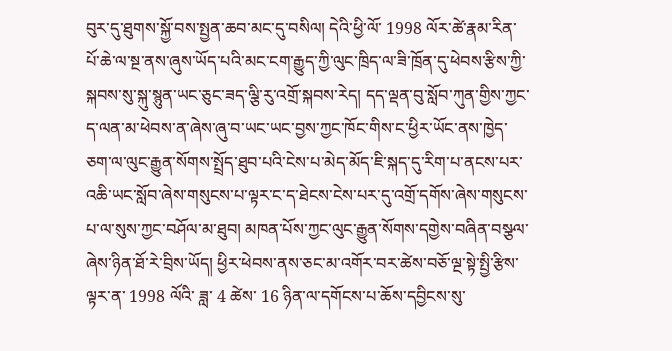བུར་དུ་ཐུགས་སྐྱོ་བས་སྤྱན་ཆབ་མང་དུ་བསིལ། དེའི་ཕྱི་ལོ་ 1998 ལོར་ཚེ་རྣམ་རིན་པོ་ཆེ་ལ་སྔ་ནས་ཞུས་ཡོད་པའི་མང་ངག་རྒྱུད་ཀྱི་ལུང་ཁྲིད་ལ་ཟི་ཁྲོན་དུ་ཕེབས་རྩིས་ཀྱི་སྐབས་སུ་སྐུ་སྙུན་ཡང་ཅུང་ཟད་ལྕི་རུ་འགྲོ་སྐབས་རེད། དད་ལྡན་བུ་སློབ་ཀུན་གྱིས་ཀྱང་ད་ལན་མ་ཕེབས་ན་ཞེས་ཞུ་བ་ཡང་ཡང་བྱས་ཀྱང་ཁོང་གིས་ང་ཕྱིར་ཡོང་ནས་ཁྱེད་ཅག་ལ་ལུང་རྒྱུན་སོགས་སྤྲོད་ཐུབ་པའི་ངེས་པ་མེད་མོད་ཇི་སྐད་དུ་རིག་པ་ནངས་པར་འཆི་ཡང་སློབ་ཞེས་གསུངས་པ་ལྟར་ང་ད་ཐེངས་ངེས་པར་དུ་འགྲོ་དགོས་ཞེས་གསུངས་པ་ལ་སུས་ཀྱང་བཤོལ་མ་ཐུབ། མཁན་པོས་ཀྱང་ལུང་རྒྱུན་སོགས་དགྱེས་བཞིན་བསྩལ་ཞེས་ཉིན་ཐོ་རེ་བྲིས་ཡོད། ཕྱིར་ཕེབས་ནས་ཅང་མ་འགོར་བར་ཚེས་བཅོ་ལྔ་སྟེ་སྤྱི་རྩིས་ལྟར་ན་ 1998 ལོའི་ ཟླ་ 4 ཚེས་ 16 ཉིན་ལ་དགོངས་པ་ཆོས་དབྱིངས་སུ་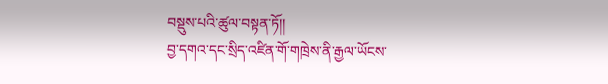བསྡུས་པའི་ཚུལ་བསྟན་ཏོ།།
བྱ་དགའ་དང་སྲིད་འཛིན་གོ་གཁྲེས་ནི་རྒྱལ་ཡོངས་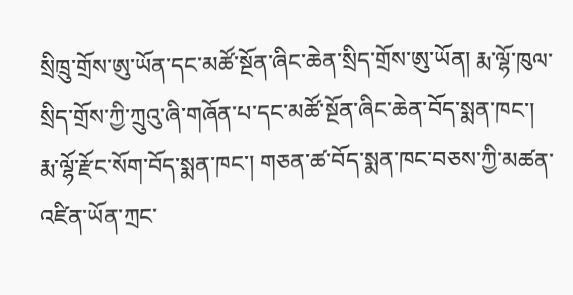སྲིཁྲུ་གྲོས་ཨུ་ཡོན་དང་མཚོ་སྔོན་ཞིང་ཆེན་སྲིད་གྲོས་ཨུ་ཡོན། རྨ་ལྷོ་ཁུལ་སྲིད་གྲོས་ཀྱི་ཀྲུའུ་ཞི་གཞོན་པ་དང་མཚོ་སྔོན་ཞིང་ཆེན་བོད་སྨན་ཁང་། རྨ་ལྷོ་རྫོང་སོག་བོད་སྨན་ཁང་། གཅན་ཚ་བོད་སྨན་ཁང་བཅས་ཀྱི་མཚན་འཛིན་ཡོན་ཀྲང་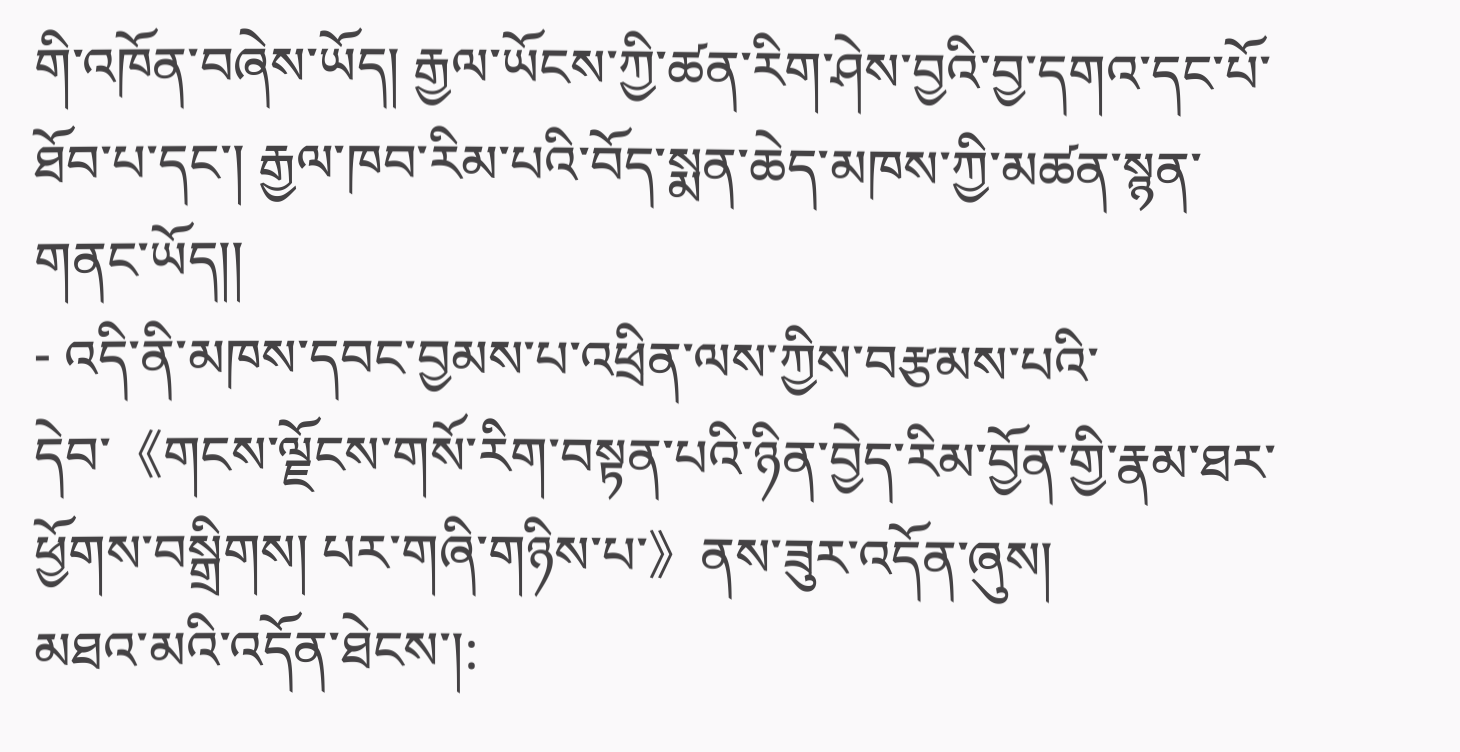གི་འཁོན་བཞེས་ཡོད། རྒྱལ་ཡོངས་ཀྱི་ཚན་རིག་ཤེས་བྱའི་བྱ་དགའ་དང་པོ་ཐོབ་པ་དང་། རྒྱལ་ཁབ་རིམ་པའི་བོད་སྨན་ཆེད་མཁས་ཀྱི་མཚན་སྙན་གནང་ཡོད།།
- འདི་ནི་མཁས་དབང་བྱམས་པ་འཕྲིན་ལས་ཀྱིས་བརྩམས་པའི་དེབ་《གངས་ལྗོངས་གསོ་རིག་བསྟན་པའི་ཉིན་བྱེད་རིམ་བྱོན་གྱི་རྣམ་ཐར་ཕྱོགས་བསྒྲིགས། པར་གཞི་གཉིས་པ་》ནས་ཟུར་འདོན་ཞུས།
མཐའ་མའི་འདོན་ཐེངས་།: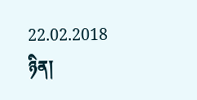22.02.2018 ཉིན།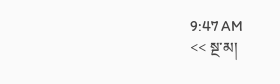9:47 AM
<< སྔ་མ།